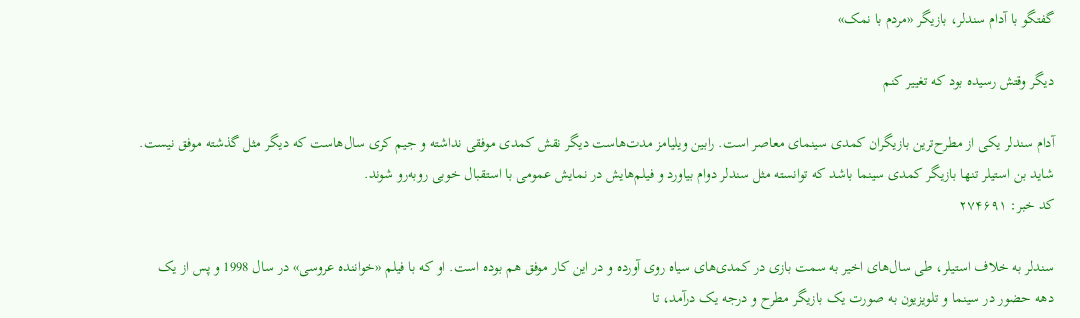گفتگو با آدام سندلر، بازیگر «مردم با نمک»

دیگر وقتش رسیده بود که تغییر کنم

آدام سندلر یکی از مطرح‌ترین بازیگران کمدی سینمای معاصر است. رابین ویلیامز مدت‌هاست دیگر نقش کمدی موفقی نداشته و جیم کری سال‌هاست که دیگر مثل گذشته موفق نیست. شاید بن استیلر تنها بازیگر کمدی سینما باشد که توانسته مثل سندلر دوام بیاورد و فیلم‌هایش در نمایش عمومی با استقبال خوبی روبه‌رو شوند.
کد خبر: ۲۷۴۶۹۱

سندلر به خلاف استیلر، طی سال‌های اخیر به سمت بازی در کمدی‌های سیاه روی آورده و در این کار موفق هم بوده است. او که با فیلم «خواننده عروسی» در سال 1998 و پس از یک دهه حضور در سینما و تلویزیون به صورت یک بازیگر مطرح و درجه یک درآمد، تا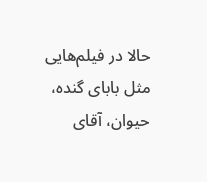حالا در فیلم‌هایی مثل بابای گنده، حیوان، آقای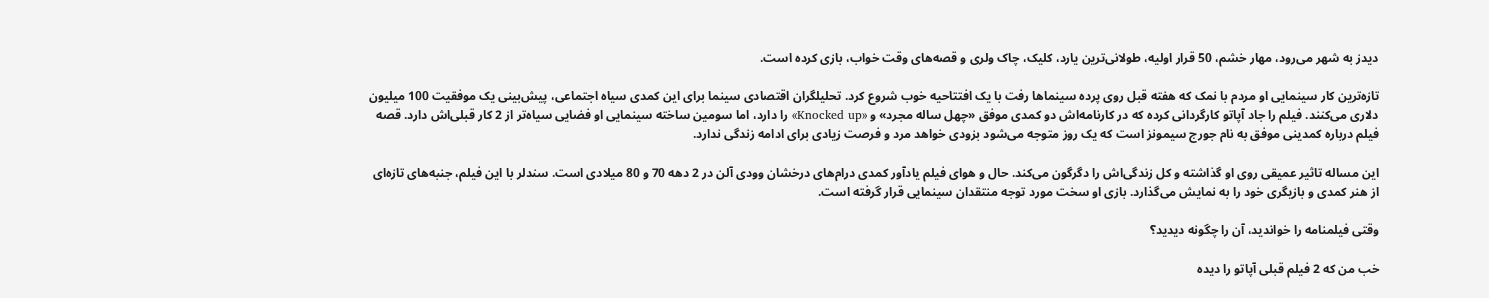دیدز به شهر می‌رود، مهار خشم، 50 قرار اولیه، طولانی‌ترین یارد، کلیک، چاک ولری و قصه‌های وقت خواب، بازی کرده است.

تازه‌ترین کار سینمایی او مردم با نمک که هفته قبل روی پرده سینماها رفت با یک افتتاحیه خوب شروع کرد. تحلیلگران اقتصادی سینما برای این کمدی سیاه اجتماعی، پیش‌بینی یک موفقیت 100 میلیون دلاری می‌کنند. فیلم را جاد آپاتو کارگردانی کرده که در کارنامه‌اش دو کمدی موفق «چهل ساله مجرد» و «Knocked up» را دارد، اما سومین ساخته سینمایی او فضایی سیاه‌تر از 2 کار قبلی‌اش دارد. قصه فیلم درباره کمدینی موفق به نام جورج سیمونز است که یک روز متوجه می‌شود بزودی خواهد مرد و فرصت زیادی برای ادامه زندگی ندارد.

این مساله تاثیر عمیقی روی او گذاشته و کل زندگی‌اش را دگرگون می‌کند. حال و هوای فیلم یادآور کمدی درام‌های درخشان وودی آلن در 2 دهه 70 و 80 میلادی است. سندلر با این فیلم، جنبه‌های تازه‌ای از هنر کمدی و بازیگری خود را به نمایش می‌گذارد. بازی او سخت مورد توجه منتقدان سینمایی قرار گرفته است.

وقتی فیلمنامه را خواندید، آن را چگونه دیدید؟

خب من که 2 فیلم قبلی آپاتو را دیده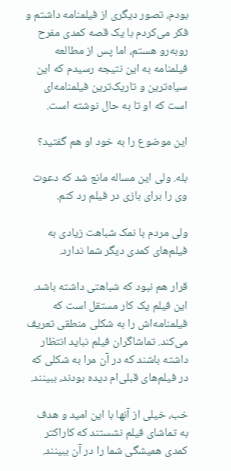بودم، تصور دیگری از فیلمنامه داشتم و فکر می‌کردم با یک قصه کمدی مفرح روبه‌رو هستم، اما پس از مطالعه فیلمنامه به این نتیجه رسیدم که این سیاه‌ترین و تاریک‌ترین فیلمنامه‌ای است که او تا به حال نوشته است.

این موضوع را به خود او هم گفتید؟

بله. ولی این مساله مانع شد که دعوت وی را برای بازی در فیلم رد کنم.

ولی مردم با نمک شباهت زیادی به فیلم‌های کمدی دیگر شما ندارد.

قرار هم نبود که شباهتی داشته باشد. این فیلم یک کار مستقل است که فیلمنامه‌اش را به شکلی منطقی تعریف می‌کند. تماشاگران فیلم نباید انتظار داشته باشند که در آن مرا به شکلی که در فیلم‌های قبلی‌ام دیده بودند، ببینند.

خب، خیلی از آنها با این امید و هدف به تماشای فیلم نشستند که کاراکتر کمدی همیشگی شما را در آن ببینند.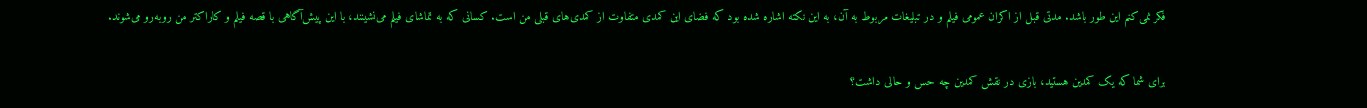فکر نمی‌کنم این طور باشد. مدتی قبل از اکران عمومی فیلم و در تبلیغات مربوط به آن، به این نکته اشاره شده بود که فضای این کمدی متفاوت از کمدی‌های قبلی من است. کسانی که به تماشای فیلم می‌نشینند، با این پیش‌آگاهی با قصه فیلم و کاراکتر من روبه‌رو می‌شوند.

برای شما که یک کمدین هستید، بازی در نقش کمدین چه حس و حالی داشت؟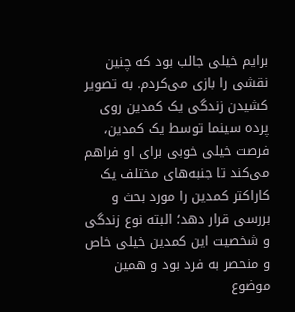برایم خیلی جالب بود که چنین نقشی را بازی می‌کردم. به تصویر کشیدن زندگی یک کمدین روی پرده سینما توسط یک کمدین، فرصت خیلی خوبی برای او فراهم می‌کند تا جنبه‌های مختلف یک کاراکتر کمدین را مورد بحث و بررسی قرار دهد؛ البته نوع زندگی و شخصیت این کمدین خیلی خاص و منحصر به فرد بود و همین موضوع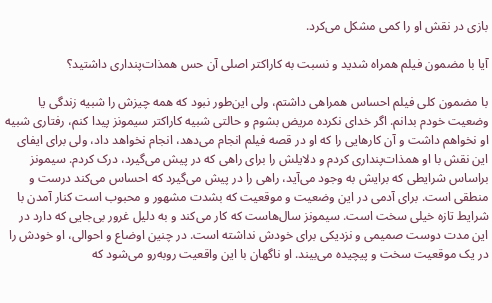بازی در نقش او را کمی مشکل می‌کرد.

آیا با مضمون فیلم همراه شدید و نسبت به کاراکتر اصلی آن حس همذات‌پنداری داشتید؟

با مضمون کلی فیلم احساس همراهی داشتم، ولی این‌طور نبود که همه چیزش را شبیه زندگی یا وضعیت خودم بدانم. اگر خدای نکرده مریض بشوم و حالتی شبیه کاراکتر سیمونز پیدا کنم، رفتاری شبیه او نخواهم داشت و آن کارهایی را که او در قصه فیلم انجام می‌دهد، انجام نخواهد داد، ولی برای ایفای این نقش با او همذات‌پنداری کردم و دلایلش را برای راهی که در پیش می‌گیرد، درک کردم. سیمونز براساس شرایطی که برایش به وجود می‌آید، راهی را در پیش می‌گیرد که احساس می‌کند درست و منطقی است. برای آدمی در این وضعیت و موقعیت که بشدت مشهور و محبوب است کنار آمدن با شرایط تازه خیلی سخت است. سیمونز سال‌هاست که کار می‌کند و به دلیل غرور بی‌جایی که دارد در این مدت دوست صمیمی و نزدیکی برای خودش نداشته است. در چنین اوضاع و احوالی، او خودش را در یک موقعیت سخت و پیچیده می‌بیند. او ناگهان با این واقعیت روبه‌رو می‌شود که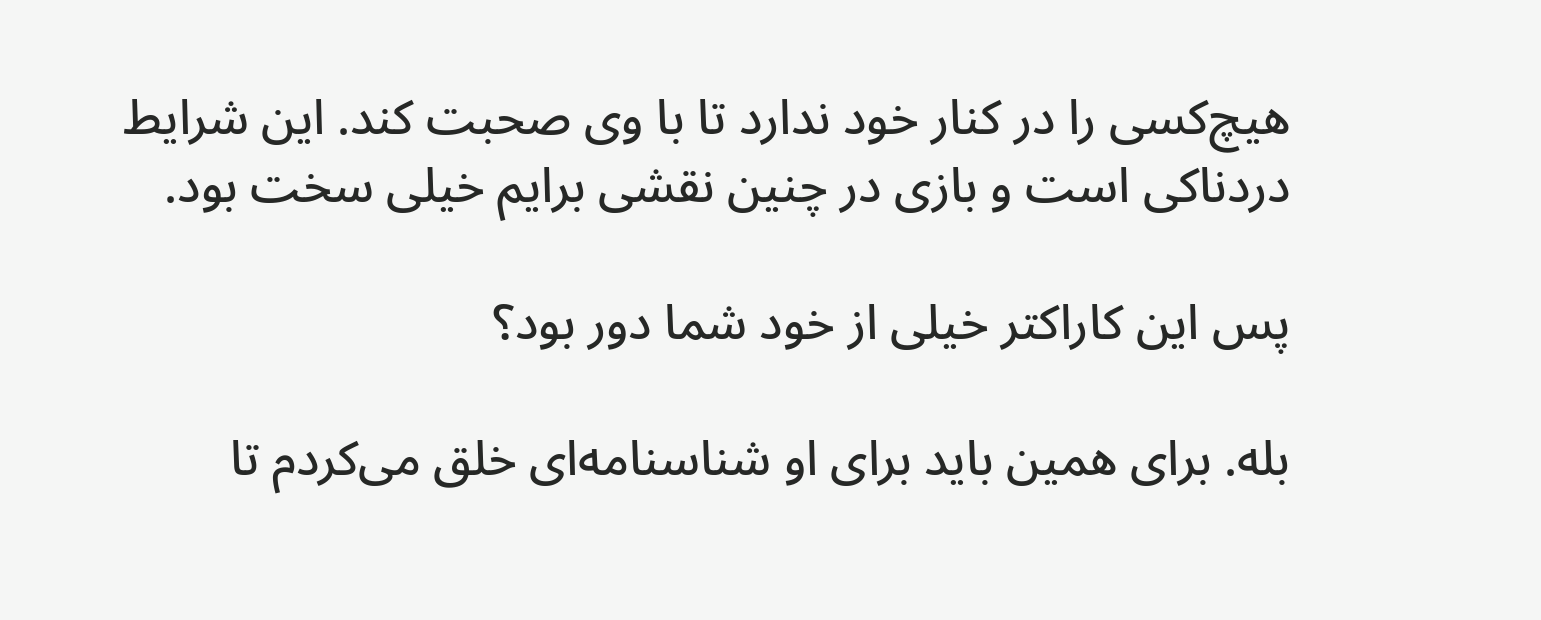هیچ‌کسی را در کنار خود ندارد تا با وی صحبت کند. این شرایط دردناکی است و بازی در چنین نقشی برایم خیلی سخت بود.

پس این کاراکتر خیلی از خود شما دور بود؟

بله. برای همین باید برای او شناسنامه‌ای خلق می‌کردم تا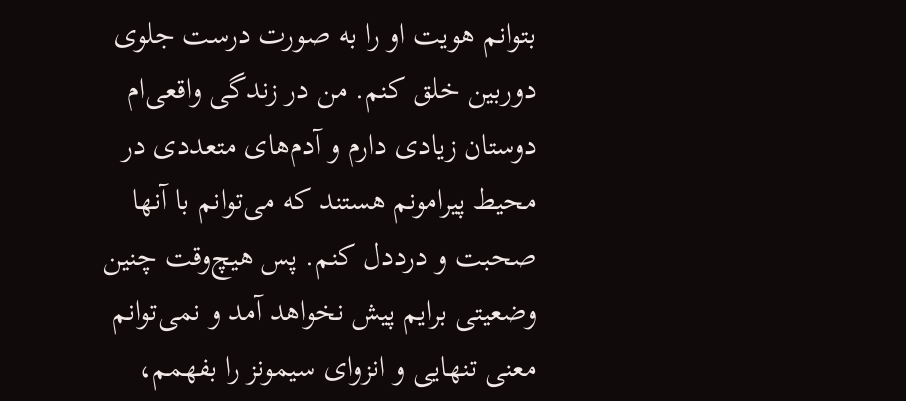بتوانم هویت او را به صورت درست جلوی دوربین خلق کنم. من در زندگی واقعی‌ام دوستان زیادی دارم و آدم‌های متعددی در محیط پیرامونم هستند که می‌توانم با آنها صحبت و درددل کنم. پس هیچ‌وقت چنین وضعیتی برایم پیش نخواهد آمد و نمی‌توانم معنی تنهایی و انزوای سیمونز را بفهمم،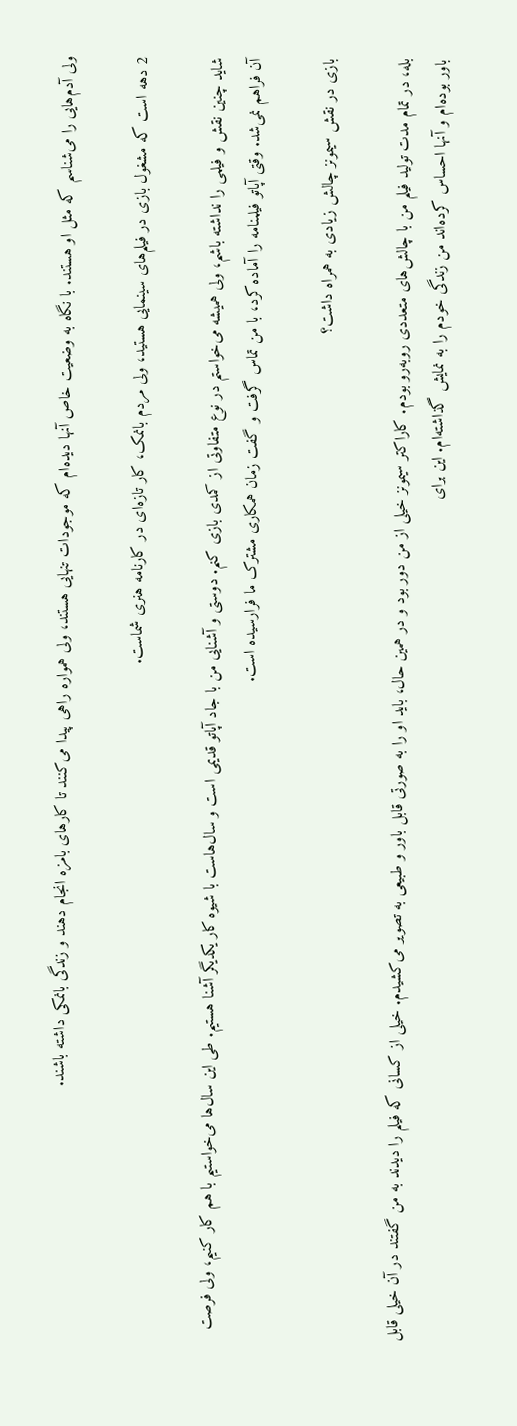ولی آدم‌هایی را می‌شناسم که مثل او هستند. با نگاه به وضعیت خاص آنها دیده‌ام که موجودات تنهایی هستند، ولی همواره راهی پیدا می‌کنند تا کارهای بامزه انجام دهند و زندگی بانمکی داشته باشند.

2 دهه است که مشغول بازی در فیلم‌های سینمایی هستید، ولی مردم بانمک، کار تازه‌ای در کارنامه هنری شماست.

شاید چنین نقش و فیلمی را نداشته باشم، ولی همیشه می‌خواستم در نوع متفاوتی از کمدی بازی کنم. دوستی و آشنایی من با جاد آپاتو قدیمی است و سال‌هاست با شیوه کار یکدیگر آشنا هستیم. طی این سال‌ها می‌خواستیم با هم کار کنیم، ولی فرصت آن فراهم نمی‌شد. وقتی آپاتو فیلمنامه را آماده کرد، با من تماس گرفت و گفت زمان همکاری مشترک ما فرارسیده است.

بازی در نقش سیمونز چالش زیادی به همراه داشت؟

بله، در تمام مدت تولید فیلم من با چالش‌های متعددی روبه‌رو بودم. کاراکتر سیمونز خیلی از من دور بود و در همین حال، باید او را به صورتی قابل باور و طبیعی به تصویر می‌کشیدم. خیلی از کسانی که فیلم را دیدند به من گفتند در آن خیلی قابل باور بوده‌ام و آنها احساس کرده‌اند من زندگی خودم را به نمایش گذاشته‌ام. این برای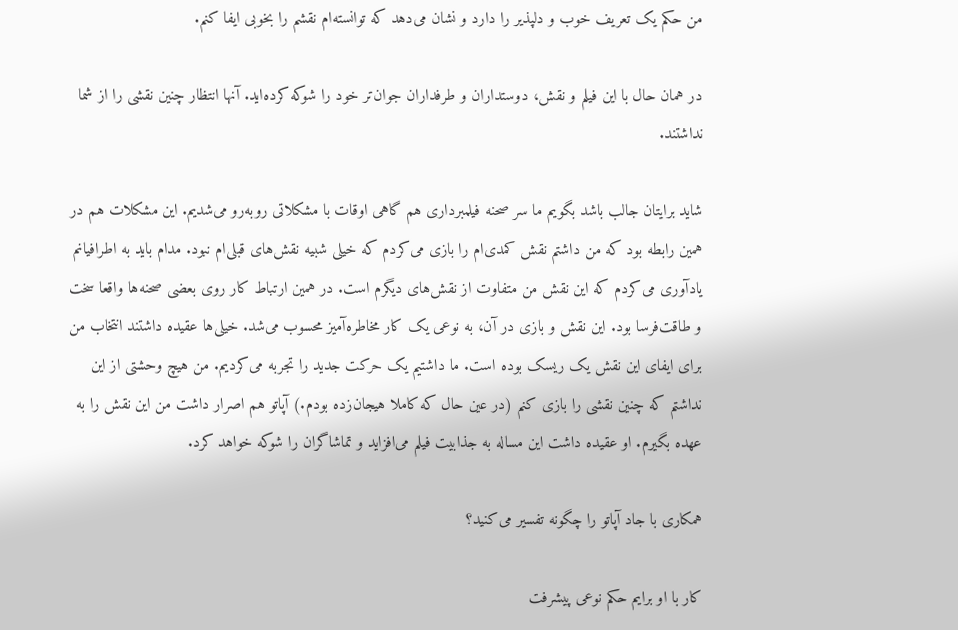من حکم یک تعریف خوب و دلپذیر را دارد و نشان می‌دهد که توانسته‌ام نقشم را بخوبی ایفا کنم.

در همان حال با این فیلم و نقش، دوستداران و طرفداران جوان‌تر خود را شوکه‌ کرده‌اید. آنها انتظار چنین نقشی را از شما نداشتند.

شاید برایتان جالب باشد بگویم ما سر صحنه فیلمبرداری هم گاهی اوقات با مشکلاتی روبه‌رو می‌شدیم. این مشکلات هم در همین رابطه بود که من داشتم نقش‌ کمدی‌ام را بازی می‌کردم که خیلی شبیه نقش‌های قبلی‌ام نبود. مدام باید به اطرافیانم یادآوری می‌کردم که این نقش من متفاوت از نقش‌های دیگرم است. در همین ارتباط کار روی بعضی صحنه‌ها واقعا سخت و طاقت‌فرسا بود. این نقش و بازی در آن، به نوعی یک کار مخاطره‌آمیز محسوب می‌شد. خیلی‌ها عقیده داشتند انتخاب من برای ایفای این نقش یک ریسک بوده است. ما داشتیم یک حرکت جدید را تجربه می‌کردیم. من هیچ وحشتی از این نداشتم که چنین نقشی را بازی کنم (در عین حال که کاملا هیجان‌زده بودم.) آپاتو هم اصرار داشت من این نقش را به عهده بگیرم. او عقیده داشت این مساله به جذابیت فیلم می‌افزاید و تماشاگران را شوکه خواهد کرد.

همکاری با جاد آپاتو را چگونه تفسیر می‌کنید؟

کار با او برایم حکم نوعی پیشرفت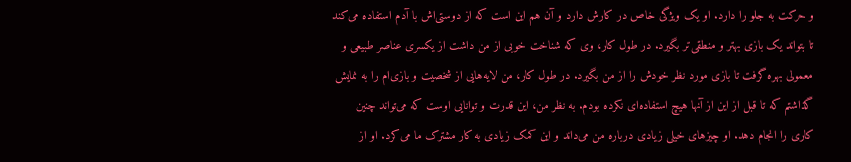و حرکت به جلو را دارد. او یک ویژگی خاص در کارش دارد و آن هم این است که از دوستی‌اش با آدم استفاده می‌کند تا بتواند یک بازی بهتر و منطقی‌تر بگیرد. در طول کار، وی که شناخت خوبی از من داشت از یکسری عناصر طبیعی و معمولی بهره گرفت تا بازی مورد نظر خودش را از من بگیرد. در طول کار، من لایه‌هایی از شخصیت و بازی‌ام را به نمایش گذاشتم که تا قبل از این از آنها هیچ استفاده‌ای نکرده بودم. به نظر من، این قدرت و توانایی اوست که می‌تواند چنین کاری را انجام دهد. او چیزهای خیلی زیادی درباره من می‌داند و این کمک زیادی به کار مشترک ما می‌کرد. او از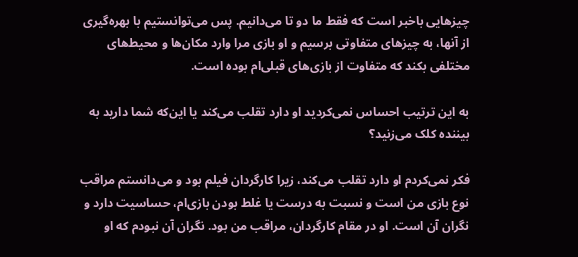چیزهایی باخبر است که فقط ما دو تا می‌دانیم. پس می‌توانستیم با بهره‌گیری از آنها، به چیزهای متفاوتی برسیم و او بازی مرا وارد مکان‌ها و محیط‌های مختلفی بکند که متفاوت از بازی‌های قبلی‌ام بوده است.

به این ترتیب احساس نمی‌کردید او دارد تقلب می‌کند یا این‌که شما دارید به بیننده کلک می‌زنید؟

فکر نمی‌کردم او دارد تقلب می‌کند، زیرا کارگردان فیلم بود و می‌دانستم مراقب نوع بازی من است و نسبت به درست یا غلط بودن بازی‌ام، حساسیت دارد و نگران آن است. او در مقام کارگردان، مراقب من بود. نگران آن نبودم که او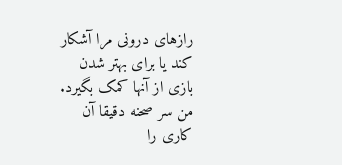رازهای درونی مرا آشکار کند یا برای بهتر شدن بازی از آنها کمک بگیرد. من سر صحنه دقیقا آن کاری را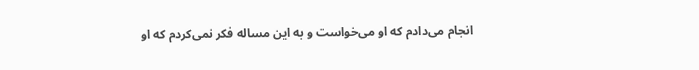انجام می‌دادم که او می‌‌خواست و به این مساله فکر نمی‌کردم که او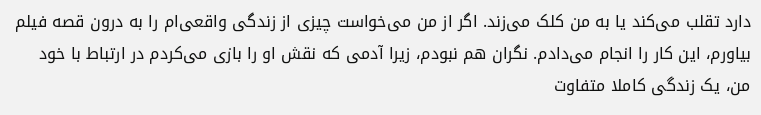دارد تقلب می‌کند یا به من کلک می‌زند. اگر از من می‌خواست چیزی از زندگی واقعی‌ام را به درون قصه فیلم بیاورم، این کار را انجام می‌دادم. نگران هم نبودم، زیرا آدمی که نقش او را بازی می‌کردم در ارتباط با خود من، یک زندگی کاملا متفاوت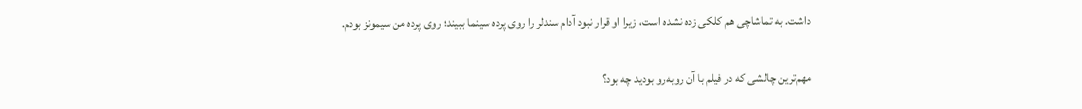داشت. به تماشاچی هم کلکی زده نشده است، زیرا او قرار نبود آدام سندلر را روی پرده سینما ببیند؛ روی پرده من سیمونز بودم.

مهم‌ترین چالشی که در فیلم با آن روبه‌رو بودید چه بود؟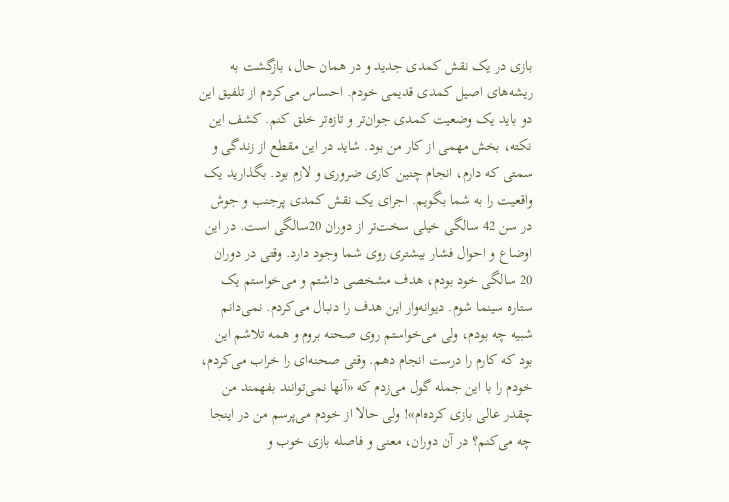بازی در یک نقش کمدی جدید و در همان حال، بازگشت به ریشه‌های اصیل کمدی قدیمی خودم. احساس می‌کردم از تلفیق این دو باید یک وضعیت کمدی جوان‌تر و تازه‌‌تر خلق کنم. کشف این نکته، بخش مهمی از کار من بود. شاید در این مقطع از زندگی و سمتی که دارم، انجام چنین کاری ضروری و لازم بود. بگذارید یک واقعیت را به شما بگویم. اجرای یک نقش کمدی پرجنب و جوش در سن 42 سالگی خیلی سخت‌تر از دوران 20سالگی است. در این اوضاع و احوال فشار بیشتری روی شما وجود دارد. وقتی در دوران 20 سالگی خود بودم، هدف مشخصی داشتم و می‌خواستم یک ستاره سینما شوم. دیوانه‌وار این هدف را دنبال می‌کردم. نمی‌دانم شبیه چه بودم، ولی می‌خواستم روی صحنه بروم و همه تلاشم این بود که کارم را درست انجام دهم. وقتی صحنه‌ای را خراب می‌کردم، خودم را با این جمله گول می‌زدم که «آنها نمی‌توانند بفهمند من چقدر عالی بازی کرده‌ام»! ولی حالا از خودم می‌پرسم من در اینجا چه می‌کنم؟ در آن دوران، معنی و فاصله بازی خوب و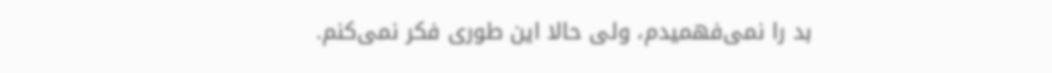بد را نمی‌فهمیدم، ولی حالا این طوری فکر نمی‌کنم.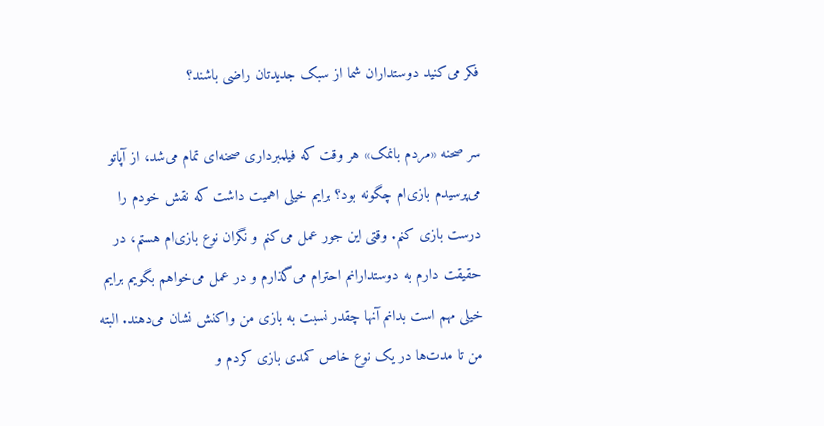فکر می‌کنید دوستداران شما از سبک جدیدتان راضی باشند؟

سر صحنه «مردم بانمک» هر وقت که فیلمبرداری صحنه‌ای تمام می‌شد، از آپاتو می‌پرسیدم بازی‌ام چگونه بود؟ برایم خیلی اهمیت داشت که نقش خودم را درست بازی کنم. وقتی این جور عمل می‌کنم و نگران نوع بازی‌ام هستم، در حقیقت دارم به دوستدارانم احترام می‌گذارم و در عمل می‌خواهم بگویم برایم خیلی مهم است بدانم آنها چقدر نسبت به بازی من واکنش نشان می‌دهند. البته من تا مدت‌ها در یک نوع خاص کمدی بازی کردم و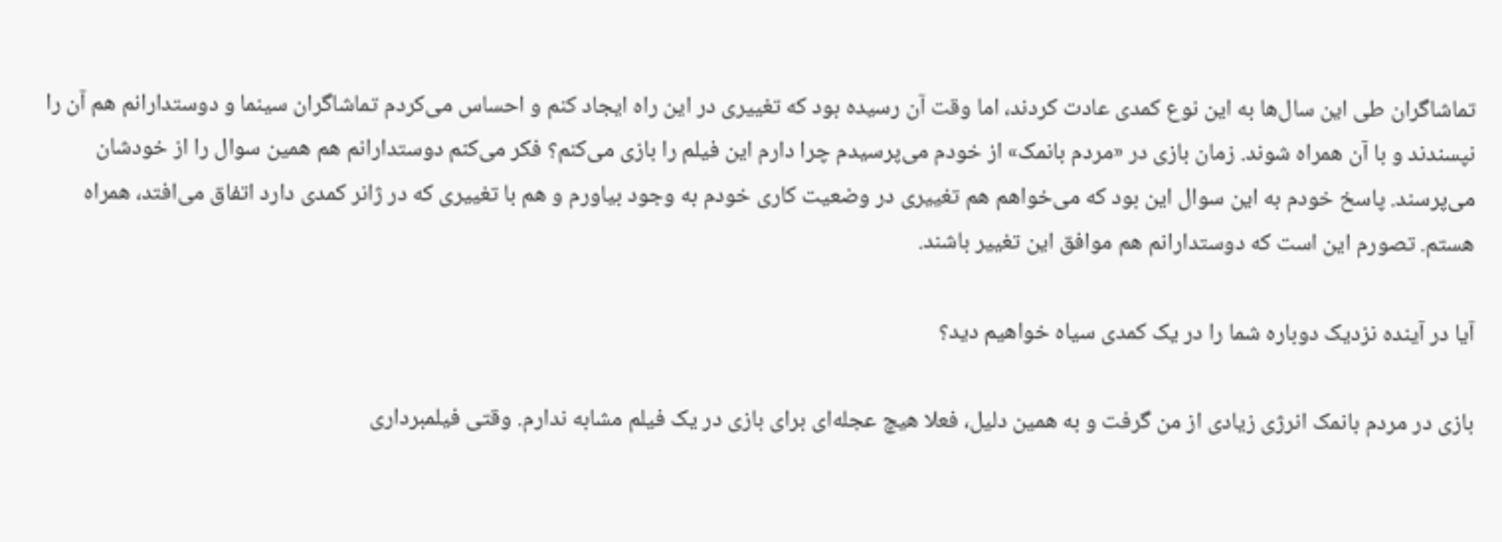تماشاگران طی این سال‌ها به این نوع کمدی عادت کردند، اما وقت آن رسیده بود که تغییری در این راه ایجاد کنم و احساس می‌کردم تماشاگران سینما و دوستدارانم هم آن را نپسندند و با آن همراه شوند. زمان بازی در «مردم بانمک» از خودم می‌پرسیدم چرا دارم این فیلم را بازی می‌کنم؟ فکر می‌کنم دوستدارانم هم همین سوال را از خودشان می‌پرسند. پاسخ خودم به این سوال این بود که می‌خواهم هم تغییری در وضعیت کاری خودم به وجود بیاورم و هم با تغییری که در ژانر کمدی دارد اتفاق می‌افتد، همراه هستم. تصورم این است که دوستدارانم هم موافق این تغییر باشند.

آیا در آینده نزدیک دوباره شما را در یک کمدی سیاه خواهیم دید؟

بازی در مردم بانمک انرژی زیادی از من گرفت و به همین دلیل، فعلا هیچ عجله‌ای برای بازی در یک فیلم مشابه ندارم. وقتی فیلمبرداری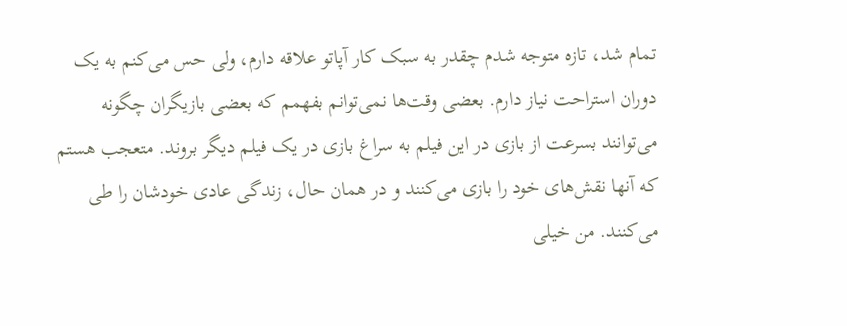تمام شد، تازه متوجه شدم چقدر به سبک کار آپاتو علاقه دارم، ولی حس می‌کنم به یک دوران استراحت نیاز دارم. بعضی وقت‌ها نمی‌توانم بفهمم که بعضی بازیگران چگونه می‌توانند بسرعت از بازی در این فیلم به سراغ بازی در یک فیلم دیگر بروند. متعجب هستم که آنها نقش‌های خود را بازی می‌کنند و در همان حال، زندگی عادی خودشان را طی می‌کنند. من خیلی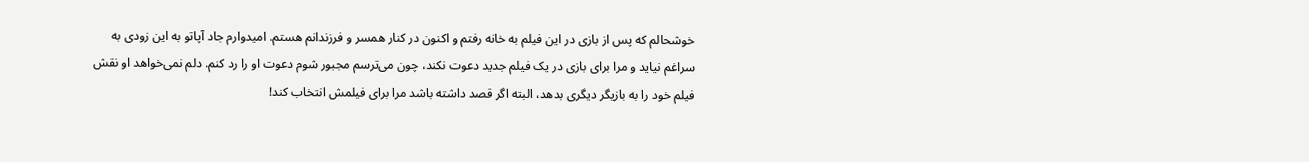خوشحالم که پس از بازی در این فیلم به خانه رفتم و اکنون در کنار همسر و فرزندانم هستم. امیدوارم جاد آپاتو به این زودی به سراغم نیاید و مرا برای بازی در یک فیلم جدید دعوت نکند، چون می‌ترسم مجبور شوم دعوت او را رد کنم. دلم نمی‌خواهد او نقش فیلم خود را به بازیگر دیگری بدهد، البته اگر قصد داشته باشد مرا برای فیلمش انتخاب کند!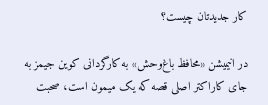کار جدیدتان چیست؟

در انیمیشن «محافظ باغ‌وحش» به کارگردانی کوین جیمز به جای کاراکتر اصلی قصه که یک میمون است، صحبت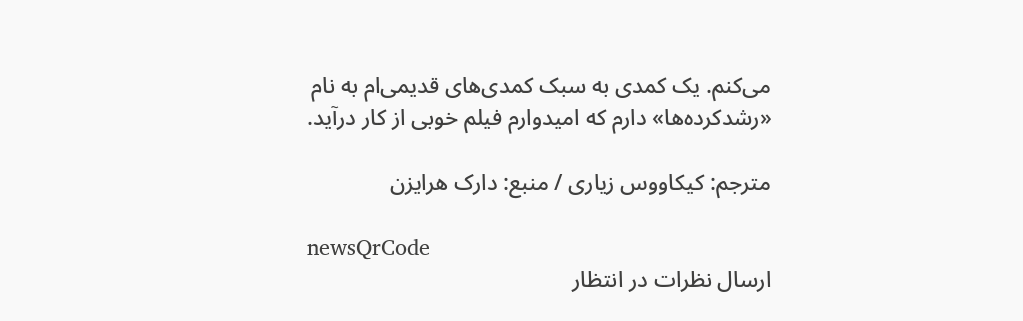می‌کنم. یک کمدی به سبک کمدی‌های قدیمی‌ام به نام «رشدکرده‌ها» دارم که امیدوارم فیلم خوبی از کار درآید.

مترجم: کیکاووس زیاری / منبع: دارک هرایزن

newsQrCode
ارسال نظرات در انتظار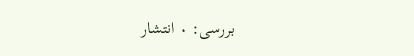بررسی: ۰ انتشار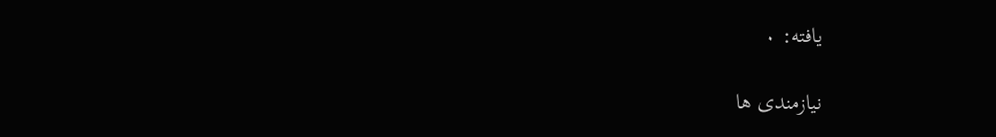یافته: ۰

نیازمندی ها